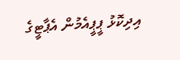އިދިކޮޅު ޕީޕީއެމުން އެޕާޓީގެ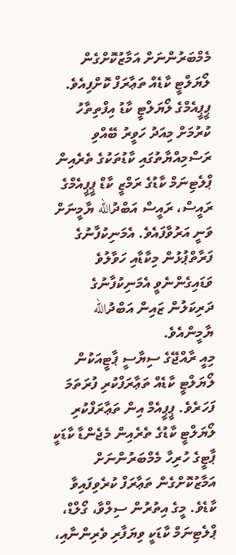މެމްބަރުންނަށް އަމާޒުކޮށްގެން ލޯޔަލްޓީ ކާޑެއް ތަޢާރަފް ކޮށްފިއެވެ.
ޕީޕީއެމްގެ ލޯޔަލްޓީ ކާޑު އިފްތިތާހު ކުރުމަށް މިއަދު ހަވީރު ބޭއްވި ރަސްމިއްޔާތުގައި ކާޑުތަކުގެ ތެރެއިން ޕްލެޓިނަމް ކާޑުގެ ރަމްޒީ ކާޑް ޕީޕީއެމްގެ ރައީސް، ރައީސް އަބްދުالله ޔާމީނަށް ވަނީ އަރުވާފައެވެ. އެމަނިކުފާނުގެ ފަރާތްޕުޅުން މިކާޑާއި ހަވާލުވެ ވަޑައިގެންނެވީ އެމަނިކުފާނުގެ ދަރިކަލުން ޒައިން އަބްދުالله ޔާމީންއެވެ.
މިއީ ރާއްޖޭގެ ސިޔާސީ ޕާޓީއަކުން ލޯޔަލްޓީ ކާޑެއް ތަޢާރަފްކުރި ފުރަތަމަ ފަހަރެވެ. ޕީޕީއެމް އިން ތަޢާރަފްކުރި ލޯޔަލްޓީ ކާޑުގެ ތެރެއިން މެޖެންޑާ ކާޑަކީ ޕާޓީގެ ހުރިހާ މެމްބަރުންނަށް އަމާޒުކޮށްގެން ތަޢާރަފް ކުރެވިފައިވާ ކާޑެވެ. މީގެ އިތުރުން ސިލްވާ، ގޯލްޑް، ޕްލެޓިނަމް ކާޑަކީ ވިޔަފާރި ވެރިންނާއި،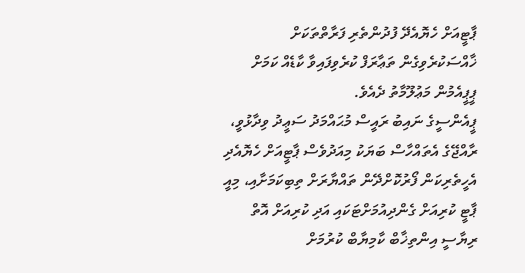ޕާޓީއަށް ހެޔޮއެދޭ ފުދުންތެރި ފަރާތްތަކަށް ޚާއްސަކުރެވިގެން ތަޢާރަފް ކުރެވިފައިވާ ކާޑެއް ކަމަށް ޕީޕީއެމުން މަޢުލޫމާތު ދެއެވެ.
ޕީއެންސީގެ ނައިބު ރައީސް މުޙައްމަދު ސަޢީދު ވިދާޅުވީ، ރާއްޖޭގެ އެތައްހާސް ބަޔަކު މިއަދުވެސް ޕާޓީއަށް ހެޔޮއެދި އެހީތެރިކަން ފޯރުކޮށްދޭން ތައްޔާރަށް ތިބިކަމަށާއި، މިއީ ޕާޓީ ކުރިއަށް ގެންދިއުމަށްޓަކައި އަދި ކުރިއަށް އޮތް ރިޔާސީ އިންތިޚާބް ކާމިޔާބް ކުރުމަށް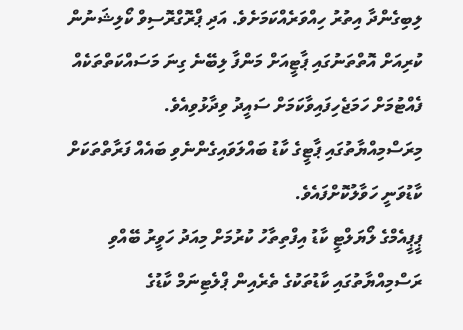ލިބިގެންދާ އިތުރު ހިއްވަރެއްކަމަށެވެ. އަދި ޕްރޮގްރޮސިވް ކޯލިޝަނުން ކުރިއަށް އޮތްތަނުގައި ޕާޓީއަށް މަންފާ ލިބޭނެ ގިނަ މަސައްކަތްތަކެއް ފެއްޓުމަށް ހަމަޖެހިފައިވާކަމަށް ސައީދު ވިދާޅުވިއެވެ.
މިރަސްމިއްޔާތުގައި ޕާޓީގެ ކާޑު ބައްލަވައިގެންނެވި ބައެއް ފަރާތްތަކަށް ކާޑުވަނީ ހަވާލުކޮށްފައެވެ.
ޕީޕީއެމްގެ ލޯޔަލްޓީ ކާޑު އިފްތިތާހު ކުރުމަށް މިއަދު ހަވީރު ބޭއްވި ރަސްމިއްޔާތުގައި ކާޑުތަކުގެ ތެރެއިން ޕްލެޓިނަމް ކާޑުގެ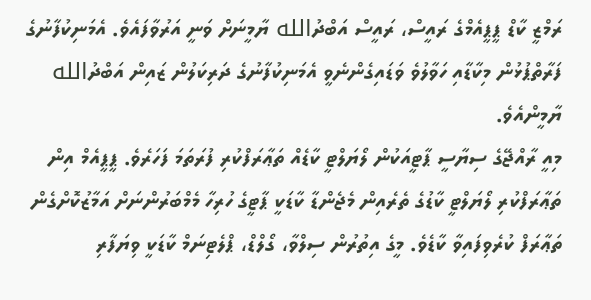ރަމްޒީ ކާޑް ޕީޕީއެމްގެ ރައީސް، ރައީސް އަބްދުالله ޔާމީނަށް ވަނީ އަރުވާފައެވެ. އެމަނިކުފާނުގެ ފަރާތްޕުޅުން މިކާޑާއި ހަވާލުވެ ވަޑައިގެންނެވީ އެމަނިކުފާނުގެ ދަރިކަލުން ޒައިން އަބްދުالله ޔާމީންއެވެ.
މިއީ ރާއްޖޭގެ ސިޔާސީ ޕާޓީއަކުން ލޯޔަލްޓީ ކާޑެއް ތަޢާރަފްކުރި ފުރަތަމަ ފަހަރެވެ. ޕީޕީއެމް އިން ތަޢާރަފްކުރި ލޯޔަލްޓީ ކާޑުގެ ތެރެއިން މެޖެންޑާ ކާޑަކީ ޕާޓީގެ ހުރިހާ މެމްބަރުންނަށް އަމާޒުކޮށްގެން ތަޢާރަފް ކުރެވިފައިވާ ކާޑެވެ. މީގެ އިތުރުން ސިލްވާ، ގޯލްޑް، ޕްލެޓިނަމް ކާޑަކީ ވިޔަފާރި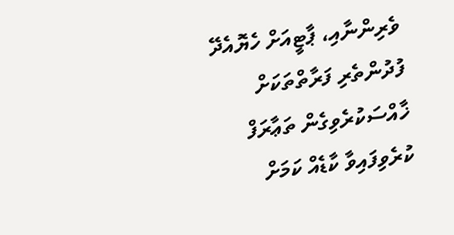ވެރިންނާއި، ޕާޓީއަށް ހެޔޮއެދޭ ފުދުންތެރި ފަރާތްތަކަށް ޚާއްސަކުރެވިގެން ތަޢާރަފް ކުރެވިފައިވާ ކާޑެއް ކަމަށް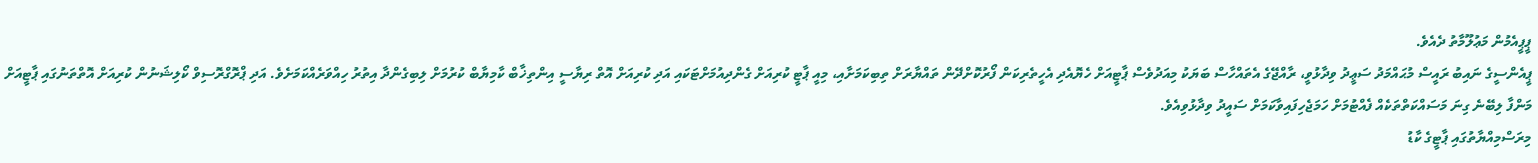ޕީޕީއެމުން މަޢުލޫމާތު ދެއެވެ.
ޕީއެންސީގެ ނައިބު ރައީސް މުޙައްމަދު ސަޢީދު ވިދާޅުވީ، ރާއްޖޭގެ އެތައްހާސް ބަޔަކު މިއަދުވެސް ޕާޓީއަށް ހެޔޮއެދި އެހީތެރިކަން ފޯރުކޮށްދޭން ތައްޔާރަށް ތިބިކަމަށާއި، މިއީ ޕާޓީ ކުރިއަށް ގެންދިއުމަށްޓަކައި އަދި ކުރިއަށް އޮތް ރިޔާސީ އިންތިޚާބް ކާމިޔާބް ކުރުމަށް ލިބިގެންދާ އިތުރު ހިއްވަރެއްކަމަށެވެ. އަދި ޕްރޮގްރޮސިވް ކޯލިޝަނުން ކުރިއަށް އޮތްތަނުގައި ޕާޓީއަށް މަންފާ ލިބޭނެ ގިނަ މަސައްކަތްތަކެއް ފެއްޓުމަށް ހަމަޖެހިފައިވާކަމަށް ސައީދު ވިދާޅުވިއެވެ.
މިރަސްމިއްޔާތުގައި ޕާޓީގެ ކާޑު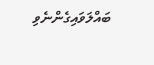ބައްލަވައިގެންނެވި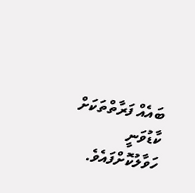ބައެއް ފަރާތްތަކަށް ކާޑުވަނީ ހަވާލުކޮށްފައެވެ.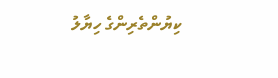ކިޔުންތެރިންގެ ހިޔާލު